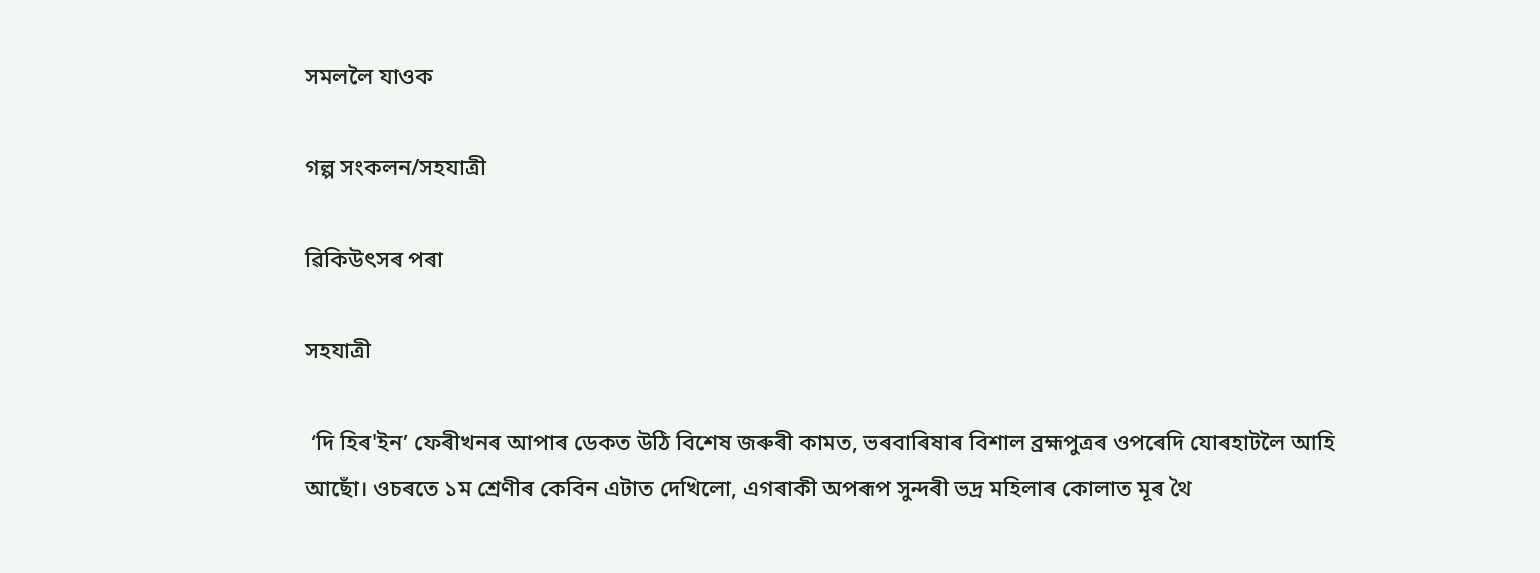সমললৈ যাওক

গল্প সংকলন/সহযাত্ৰী

ৱিকিউৎসৰ পৰা

সহযাত্ৰী

 ‘দি হিৰ'ইন’ ফেৰীখনৰ আপাৰ ডেকত উঠি বিশেষ জৰুৰী কামত, ভৰবাৰিষাৰ বিশাল ব্ৰহ্মপুত্ৰৰ ওপৰেদি যোৰহাটলৈ আহি আছোঁ। ওচৰতে ১ম শ্ৰেণীৰ কেবিন এটাত দেখিলো, এগৰাকী অপৰূপ সুন্দৰী ভদ্ৰ মহিলাৰ কোলাত মূৰ থৈ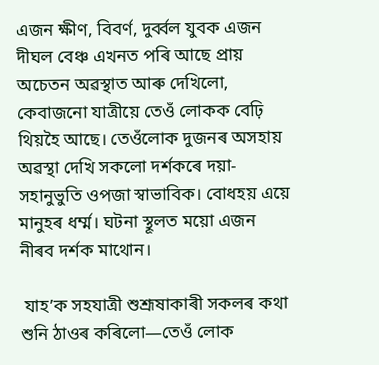এজন ক্ষীণ, বিবৰ্ণ, দুৰ্ব্বল যুবক এজন দীঘল বেঞ্চ এখনত পৰি আছে প্ৰায় অচেতন অৱস্থাত আৰু দেখিলো, কেবাজনো যাত্ৰীয়ে তেওঁ লোকক বেঢ়ি থিয়হৈ আছে। তেওঁলোক দুজনৰ অসহায় অৱস্থা দেখি সকলো দৰ্শকৰে দয়া-সহানুভুতি ওপজা স্বাভাবিক। বোধহয় এয়ে মানুহৰ ধৰ্ম্ম। ঘটনা স্থূলত ময়ো এজন নীৰব দৰ্শক মাথোন।

 যাহ’ক সহযাত্ৰী শুশ্ৰূষাকাৰী সকলৰ কথা শুনি ঠাওৰ কৰিলো—তেওঁ লোক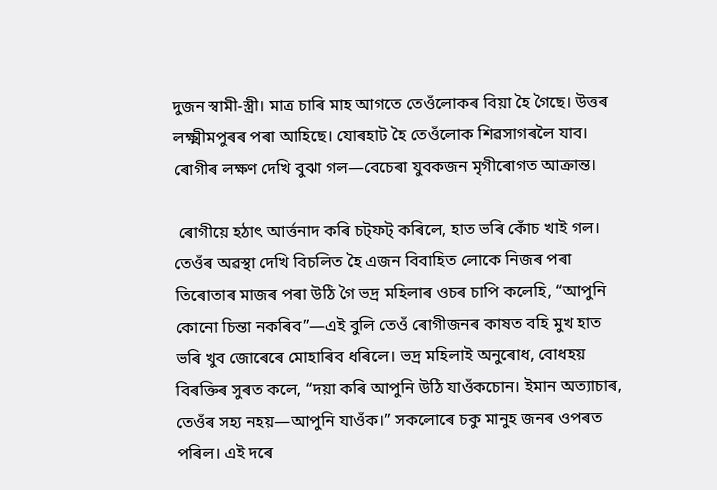দুজন স্বামী-স্ত্ৰী। মাত্ৰ চাৰি মাহ আগতে তেওঁলোকৰ বিয়া হৈ গৈছে। উত্তৰ লক্ষ্মীমপুৰৰ পৰা আহিছে। যোৰহাট হৈ তেওঁলোক শিৱসাগৰলৈ যাব। ৰোগীৰ লক্ষণ দেখি বুঝা গল—বেচেৰা যুবকজন মৃগীৰোগত আক্ৰান্ত।

 ৰোগীয়ে হঠাৎ আৰ্ত্তনাদ কৰি চট্‌ফট্ কৰিলে, হাত ভৰি কোঁচ খাই গল। তেওঁৰ অৱস্থা দেখি বিচলিত হৈ এজন বিবাহিত লোকে নিজৰ পৰা তিৰোতাৰ মাজৰ পৰা উঠি গৈ ভদ্ৰ মহিলাৰ ওচৰ চাপি কলেহি, “আপুনি কোনো চিন্তা নকৰিব”—এই বুলি তেওঁ ৰোগীজনৰ কাষত বহি মুখ হাত ভৰি খুব জোৰেৰে মোহাৰিব ধৰিলে। ভদ্ৰ মহিলাই অনুৰোধ, বোধহয় বিৰক্তিৰ সুৰত কলে, “দয়া কৰি আপুনি উঠি যাওঁকচোন। ইমান অত্যাচাৰ, তেওঁৰ সহ্য নহয়—আপুনি যাওঁক।” সকলোৰে চকু মানুহ জনৰ ওপৰত পৰিল। এই দৰে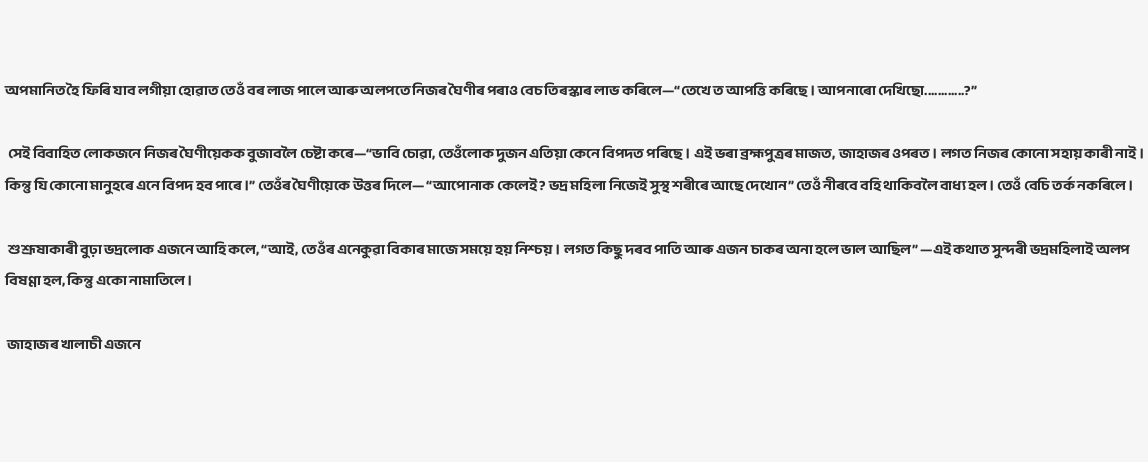অপমানিত হৈ ফিৰি যাব লগীয়া হোৱাত তেওঁ বৰ লাজ পালে আৰু অলপতে নিজৰ ঘৈণীৰ পৰাও বেচ তিৰস্কাৰ লাভ কৰিলে—“তেখে ত আপত্তি কৰিছে। আপনাৰো দেখিছো............?”

 সেই বিবাহিত লোকজনে নিজৰ ঘৈণীয়েকক বুজাবলৈ চেষ্টা কৰে—“ভাবি চোৱা, তেওঁলোক দুজন এতিয়া কেনে বিপদত পৰিছে। এই ভৰা ব্ৰহ্মপুত্ৰৰ মাজত, জাহাজৰ ওপৰত। লগত নিজৰ কোনো সহায় কাৰী নাই। কিন্তু যি কোনো মানুহৰে এনে বিপদ হব পাৰে।” তেওঁৰ ঘৈণীয়েকে উত্তৰ দিলে— “আপোনাক কেলেই? ভদ্ৰ মহিলা নিজেই সুস্থ শৰীৰে আছে দেখোন” তেওঁ নীৰবে বহি থাকিবলৈ বাধ্য হল। তেওঁ বেচি তৰ্ক নকৰিলে।

 শুশ্ৰূষাকাৰী বুঢ়া ভদ্ৰলোক এজনে আহি কলে, “আই, তেওঁৰ এনেকুৱা বিকাৰ মাজে সময়ে হয় নিশ্চয়। লগত কিছু দৰব পাতি আৰু এজন চাকৰ অনা হলে ভাল আছিল” —এই কথাত সুন্দৰী ভদ্ৰমহিলাই অলপ বিষণ্ণা হল, কিন্তু একো নামাতিলে।

 জাহাজৰ খালাচী এজনে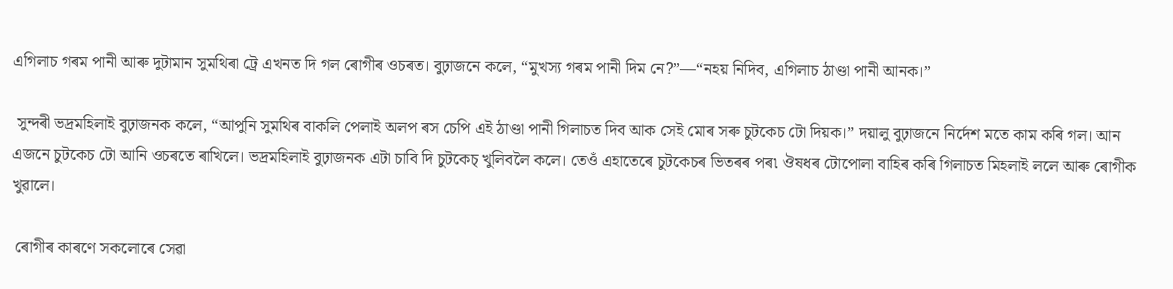এগিলাচ গৰম পানী আৰু দুটামান সুমথিৰা ট্ৰে এখনত দি গল ৰোগীৰ ওচৰত। বুঢ়াজনে কলে, “মুখস্য গৰম পানী দিম নে?”—“নহয় নিদিব, এগিলাচ ঠাণ্ডা পানী আনক।”

 সুন্দৰী ভদ্ৰমহিলাই বুঢ়াজনক কলে, “আপুনি সুমথিৰ বাকলি পেলাই অলপ ৰস চেপি এই ঠাণ্ডা পানী গিলাচত দিব আক সেই মোৰ সৰু চুটকেচ টো দিয়ক।” দয়ালু বুঢ়াজনে নিৰ্দেশ মতে কাম কৰি গল। আন এজনে চুটকেচ টো আনি ওচৰতে ৰাখিলে। ভদ্ৰমহিলাই বুঢ়াজনক এটা চাবি দি চুটকেচ্‌ খুলিবলৈ কলে। তেওঁ এহাতেৰে চুটকেচৰ ভিতৰৰ পৰ৷ ঔষধৰ টোপোলা বাহিৰ কৰি গিলাচত মিহলাই ললে আৰু ৰোগীক খুৱালে।

 ৰোগীৰ কাৰণে সকলোৰে সেৱা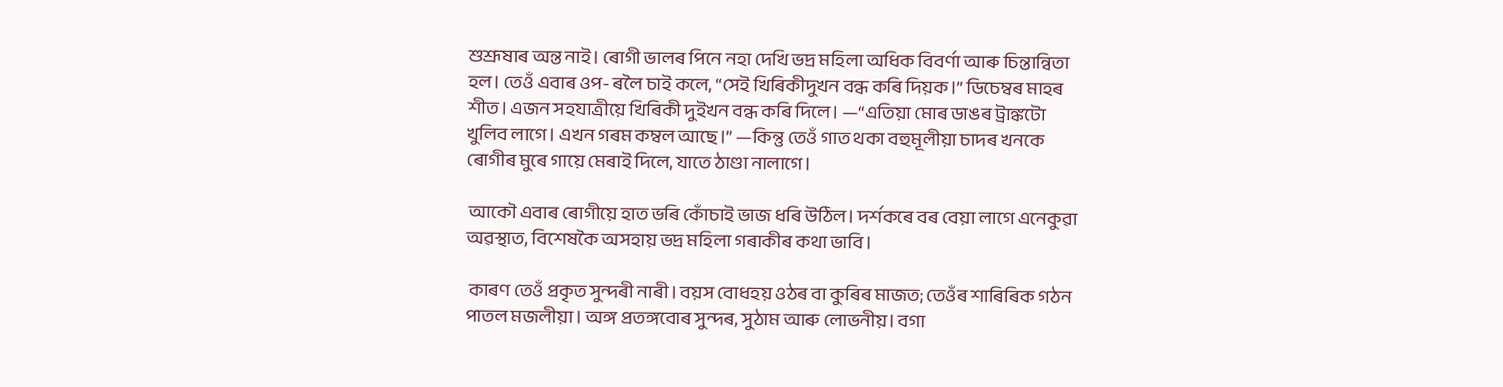শুশ্ৰূষাৰ অন্ত নাই। ৰোগী ভালৰ পিনে নহা দেখি ভদ্ৰ মহিলা অধিক বিবৰ্ণা আৰু চিন্তান্বিতা হল। তেওঁ এবাৰ ওপ- ৰলৈ চাই কলে, “সেই খিৰিকীদুখন বন্ধ কৰি দিয়ক।” ডিচেম্বৰ মাহৰ শীত। এজন সহযাত্ৰীয়ে খিৰিকী দুইখন বন্ধ কৰি দিলে। —“এতিয়া মোৰ ডাঙৰ ট্ৰাঙ্কটো খুলিব লাগে। এখন গৰম কম্বল আছে।” —কিন্তু তেওঁ গাত থকা বহুমূলীয়া চাদৰ খনকে ৰোগীৰ মুৰে গায়ে মেৰাই দিলে, যাতে ঠাণ্ডা নালাগে।

 আকৌ এবাৰ ৰোগীয়ে হাত ভৰি কোঁচাই ভাজ ধৰি উঠিল। দৰ্শকৰে বৰ বেয়া লাগে এনেকুৱা অৱস্থাত, বিশেষকৈ অসহায় ভদ্ৰ মহিলা গৰাকীৰ কথা ভাবি।

 কাৰণ তেওঁ প্ৰকৃত সুন্দৰী নাৰী। বয়স বোধহয় ওঠৰ বা কুৰিৰ মাজত; তেওঁৰ শাৰিৰিক গঠন পাতল মজলীয়া। অঙ্গ প্ৰতঙ্গবোৰ সুন্দৰ, সুঠাম আৰু লোভনীয়। বগা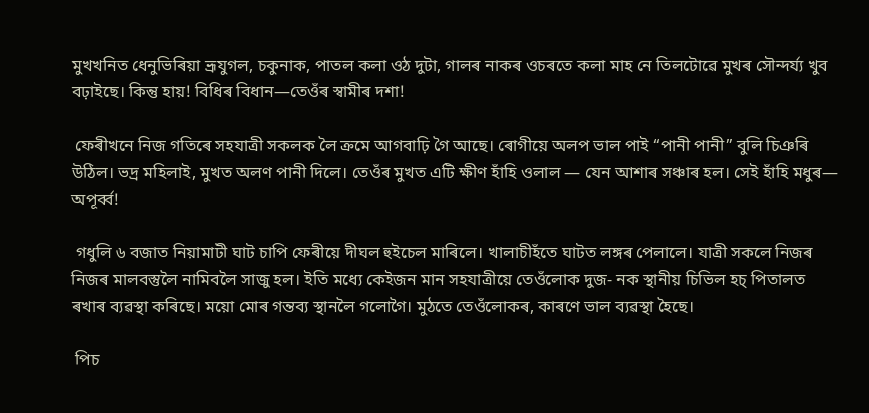মুখখনিত ধেনুভিৰিয়া ভ্ৰূযুগল, চকুনাক, পাতল কলা ওঠ দুটা, গালৰ নাকৰ ওচৰতে কলা মাহ নে তিলটোৱে মুখৰ সৌন্দৰ্য্য খুব বঢ়াইছে। কিন্তু হায়! বিধিৰ বিধান—তেওঁৰ স্বামীৰ দশা!

 ফেৰীখনে নিজ গতিৰে সহযাত্ৰী সকলক লৈ ক্ৰমে আগবাঢ়ি গৈ আছে। ৰোগীয়ে অলপ ভাল পাই “পানী পানী” বুলি চিঞৰি উঠিল। ভদ্ৰ মহিলাই, মুখত অলণ পানী দিলে। তেওঁৰ মুখত এটি ক্ষীণ হাঁহি ওলাল — যেন আশাৰ সঞ্চাৰ হল। সেই হাঁহি মধুৰ— অপূৰ্ব্ব!

 গধুলি ৬ বজাত নিয়ামাটী ঘাট চাপি ফেৰীয়ে দীঘল হুইচেল মাৰিলে। খালাচীহঁতে ঘাটত লঙ্গৰ পেলালে। যাত্ৰী সকলে নিজৰ নিজৰ মালবস্তুলৈ নামিবলৈ সাজু হল। ইতি মধ্যে কেইজন মান সহযাত্ৰীয়ে তেওঁলোক দুজ- নক স্থানীয় চিভিল হচ্‌ পিতালত ৰখাৰ ব্যৱস্থা কৰিছে। ময়ো মোৰ গন্তব্য স্থানলৈ গলোগৈ। মুঠতে তেওঁলোকৰ, কাৰণে ভাল ব্যৱস্থা হৈছে।

 পিচ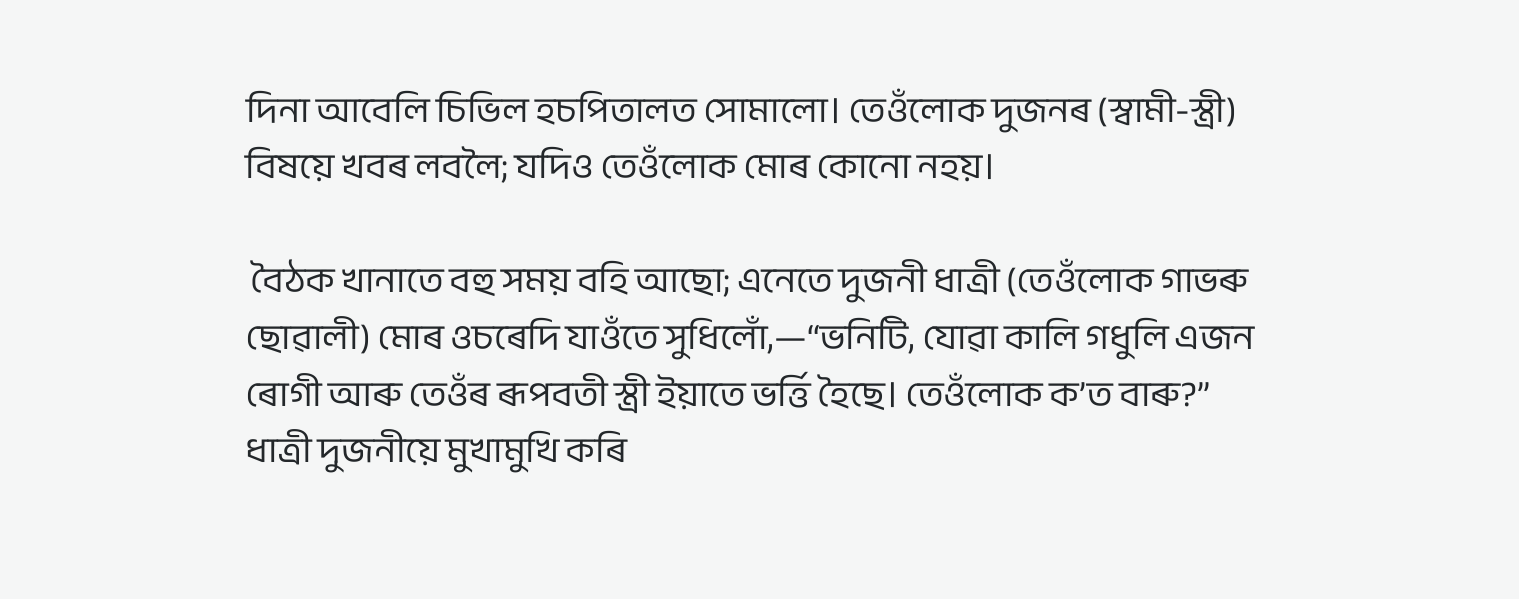দিনা আবেলি চিভিল হচপিতালত সোমালো। তেওঁলোক দুজনৰ (স্বামী-স্ত্ৰী) বিষয়ে খবৰ লবলৈ; যদিও তেওঁলোক মোৰ কোনো নহয়।

 বৈঠক খানাতে বহু সময় বহি আছো; এনেতে দুজনী ধাত্ৰী (তেওঁলোক গাভৰু ছোৱালী) মোৰ ওচৰেদি যাওঁতে সুধিলোঁ,—“ভনিটি, যোৱা কালি গধুলি এজন ৰোগী আৰু তেওঁৰ ৰূপবতী স্ত্ৰী ইয়াতে ভৰ্ত্তি হৈছে। তেওঁলোক ক’ত বাৰু?” ধাত্ৰী দুজনীয়ে মুখামুখি কৰি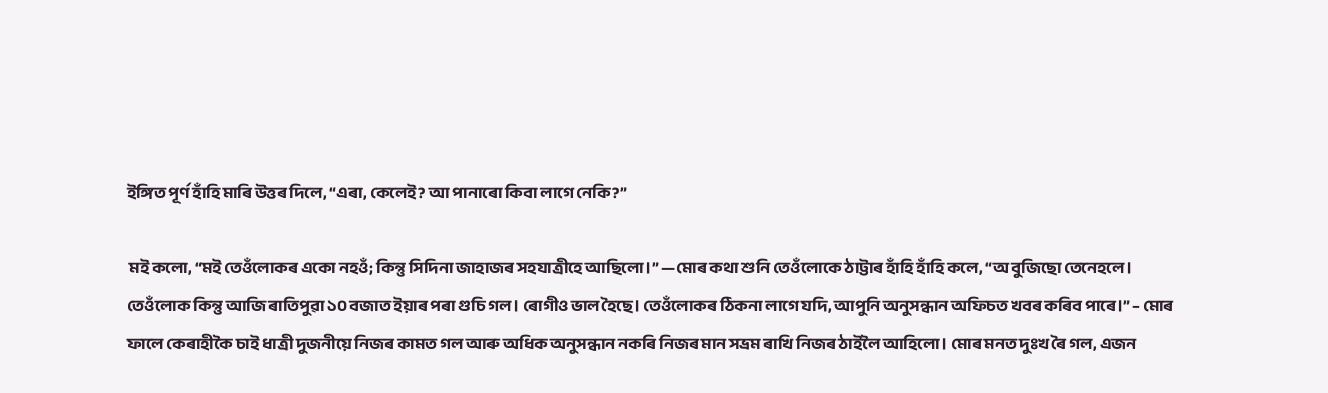ইঙ্গিত পূৰ্ণ হাঁহি মাৰি উত্তৰ দিলে, “এৰা, কেলেই? আ পানাৰো কিবা লাগে নেকি?”

 মই কলো, “মই তেওঁলোকৰ একো নহওঁ; কিন্তু সিদিনা জাহাজৰ সহযাত্ৰীহে আছিলো।” —মোৰ কথা শুনি তেওঁলোকে ঠাট্টাৰ হাঁহি হাঁহি কলে, “অ বুজিছো তেনেহলে। তেওঁলোক কিন্তু আজি ৰাতিপুৱা ১০ বজাত ইয়াৰ পৰা গুচি গল। ৰোগীও ভাল হৈছে। তেওঁলোকৰ ঠিকনা লাগে যদি, আপুনি অনুসন্ধান অফিচত খবৰ কৰিব পাৰে।” – মোৰ ফালে কেৰাহীকৈ চাই ধাত্ৰী দুজনীয়ে নিজৰ কামত গল আৰু অধিক অনুসন্ধান নকৰি নিজৰ মান সভ্ৰম ৰাখি নিজৰ ঠাইলৈ আহিলো। মোৰ মনত দুঃখ ৰৈ গল, এজন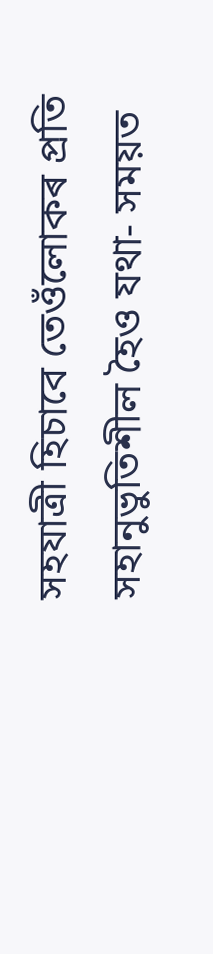সহযাত্ৰী হিচাবে তেওঁলোকৰ প্ৰতি সহানুভুতিশীল হৈও যথা- সময়ত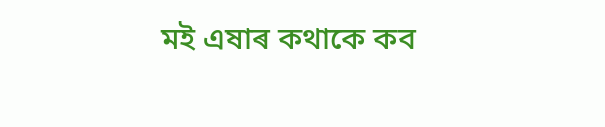মই এষাৰ কথাকে কব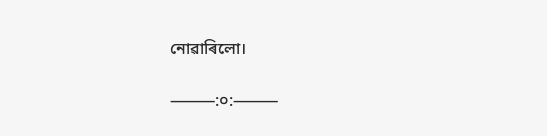নোৱাৰিলো।

⸻:০:⸻